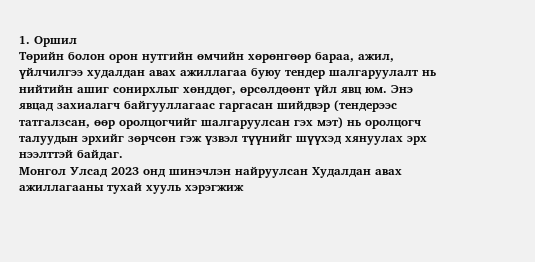1. Оршил
Төрийн болон орон нутгийн өмчийн хөрөнгөөр бараа, ажил, үйлчилгээ худалдан авах ажиллагаа буюу тендер шалгаруулалт нь нийтийн ашиг сонирхлыг хөнддөг, өрсөлдөөнт үйл явц юм. Энэ явцад захиалагч байгууллагаас гаргасан шийдвэр (тендерээс татгалзсан, өөр оролцогчийг шалгаруулсан гэх мэт) нь оролцогч талуудын эрхийг зөрчсөн гэж үзвэл түүнийг шүүхэд хянуулах эрх нээлттэй байдаг.
Монгол Улсад 2023 онд шинэчлэн найруулсан Худалдан авах ажиллагааны тухай хууль хэрэгжиж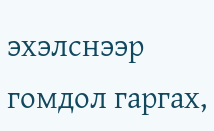эхэлснээр гомдол гаргах,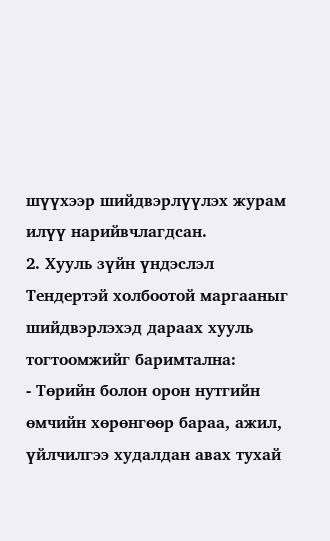шүүхээр шийдвэрлүүлэх журам илүү нарийвчлагдсан.
2. Хууль зүйн үндэслэл
Тендертэй холбоотой маргааныг шийдвэрлэхэд дараах хууль тогтоомжийг баримтална:
- Төрийн болон орон нутгийн өмчийн хөрөнгөөр бараа, ажил, үйлчилгээ худалдан авах тухай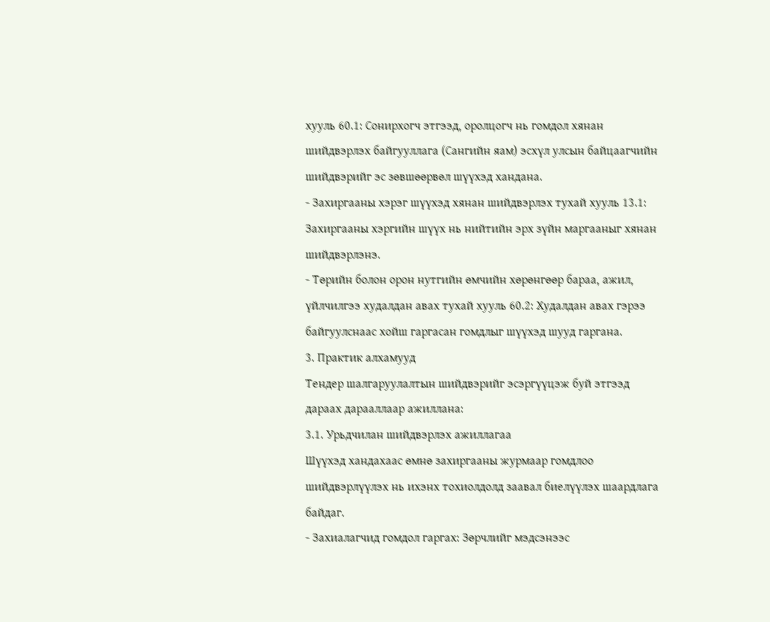хууль 60.1: Сонирхогч этгээд, оролцогч нь гомдол хянан шийдвэрлэх байгууллага (Сангийн яам) эсхүл улсын байцаагчийн шийдвэрийг эс зөвшөөрвөл шүүхэд хандана.
- Захиргааны хэрэг шүүхэд хянан шийдвэрлэх тухай хууль 13.1: Захиргааны хэргийн шүүх нь нийтийн эрх зүйн маргааныг хянан шийдвэрлэнэ.
- Төрийн болон орон нутгийн өмчийн хөрөнгөөр бараа, ажил, үйлчилгээ худалдан авах тухай хууль 60.2: Худалдан авах гэрээ байгуулснаас хойш гаргасан гомдлыг шүүхэд шууд гаргана.
3. Практик алхамууд
Тендер шалгаруулалтын шийдвэрийг эсэргүүцэж буй этгээд дараах дарааллаар ажиллана:
3.1. Урьдчилан шийдвэрлэх ажиллагаа
Шүүхэд хандахаас өмнө захиргааны журмаар гомдлоо шийдвэрлүүлэх нь ихэнх тохиолдолд заавал биелүүлэх шаардлага байдаг.
- Захиалагчид гомдол гаргах: Зөрчлийг мэдсэнээс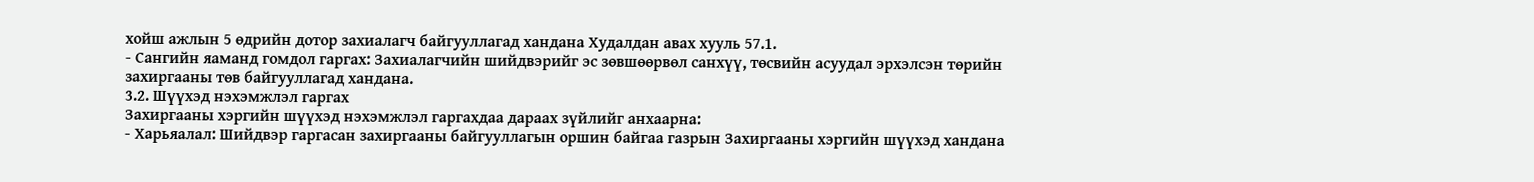хойш ажлын 5 өдрийн дотор захиалагч байгууллагад хандана Худалдан авах хууль 57.1.
- Сангийн яаманд гомдол гаргах: Захиалагчийн шийдвэрийг эс зөвшөөрвөл санхүү, төсвийн асуудал эрхэлсэн төрийн захиргааны төв байгууллагад хандана.
3.2. Шүүхэд нэхэмжлэл гаргах
Захиргааны хэргийн шүүхэд нэхэмжлэл гаргахдаа дараах зүйлийг анхаарна:
- Харьяалал: Шийдвэр гаргасан захиргааны байгууллагын оршин байгаа газрын Захиргааны хэргийн шүүхэд хандана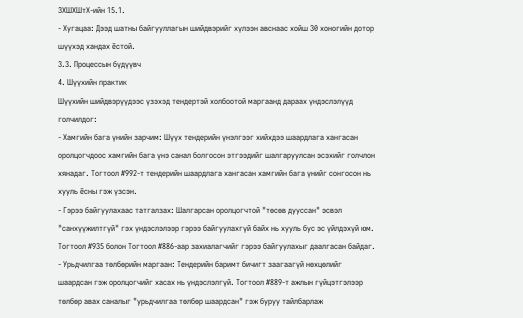ЗХШХШтХ-ийн 15.1.
- Хугацаа: Дээд шатны байгууллагын шийдвэрийг хүлээн авснаас хойш 30 хоногийн дотор шүүхэд хандах ёстой.
3.3. Процессын бүдүүвч
4. Шүүхийн практик
Шүүхийн шийдвэрүүдээс үзэхэд тендертэй холбоотой маргаанд дараах үндэслэлүүд голчилдог:
- Хамгийн бага үнийн зарчим: Шүүх тендерийн үнэлгээг хийхдээ шаардлага хангасан оролцогчдоос хамгийн бага үнэ санал болгосон этгээдийг шалгаруулсан эсэхийг голчлон хянадаг. Тогтоол #992-т тендерийн шаардлага хангасан хамгийн бага үнийг сонгосон нь хууль ёсны гэж үзсэн.
- Гэрээ байгуулахаас татгалзах: Шалгарсан оролцогчтой "төсөв дууссан" эсвэл "санхүүжилтгүй" гэх үндэслэлээр гэрээ байгуулахгүй байх нь хууль бус эс үйлдэхүй юм. Тогтоол #935 болон Тогтоол #886-аар захиалагчийг гэрээ байгуулахыг даалгасан байдаг.
- Урьдчилгаа төлбөрийн маргаан: Тендерийн баримт бичигт заагаагүй нөхцөлийг шаардсан гэж оролцогчийг хасах нь үндэслэлгүй. Тогтоол #889-т ажлын гүйцэтгэлээр төлбөр авах саналыг "урьдчилгаа төлбөр шаардсан" гэж буруу тайлбарлаж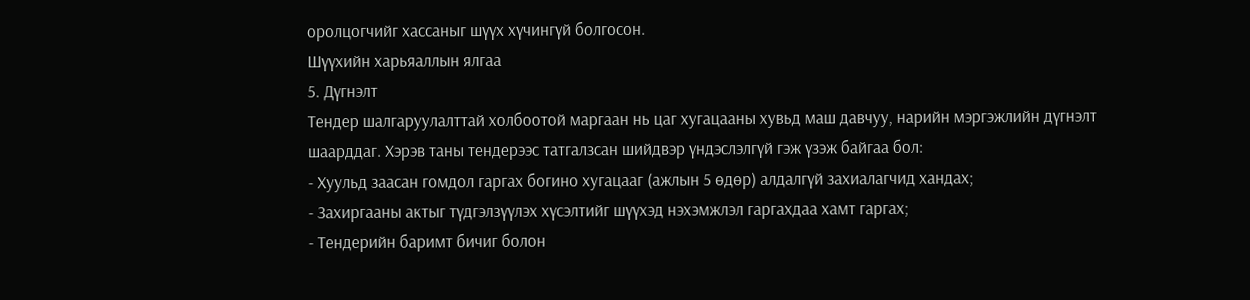оролцогчийг хассаныг шүүх хүчингүй болгосон.
Шүүхийн харьяаллын ялгаа
5. Дүгнэлт
Тендер шалгаруулалттай холбоотой маргаан нь цаг хугацааны хувьд маш давчуу, нарийн мэргэжлийн дүгнэлт шаарддаг. Хэрэв таны тендерээс татгалзсан шийдвэр үндэслэлгүй гэж үзэж байгаа бол:
- Хуульд заасан гомдол гаргах богино хугацааг (ажлын 5 өдөр) алдалгүй захиалагчид хандах;
- Захиргааны актыг түдгэлзүүлэх хүсэлтийг шүүхэд нэхэмжлэл гаргахдаа хамт гаргах;
- Тендерийн баримт бичиг болон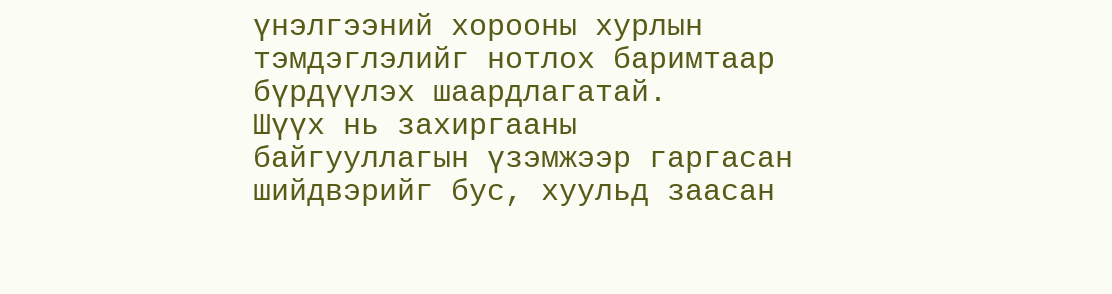үнэлгээний хорооны хурлын тэмдэглэлийг нотлох баримтаар бүрдүүлэх шаардлагатай.
Шүүх нь захиргааны байгууллагын үзэмжээр гаргасан шийдвэрийг бус, хуульд заасан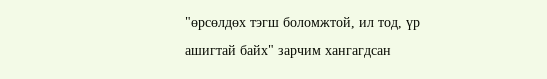"өрсөлдөх тэгш боломжтой, ил тод, үр ашигтай байх" зарчим хангагдсан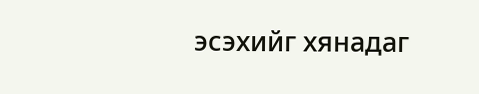эсэхийг хянадаг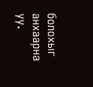болохыг анхаарна уу.